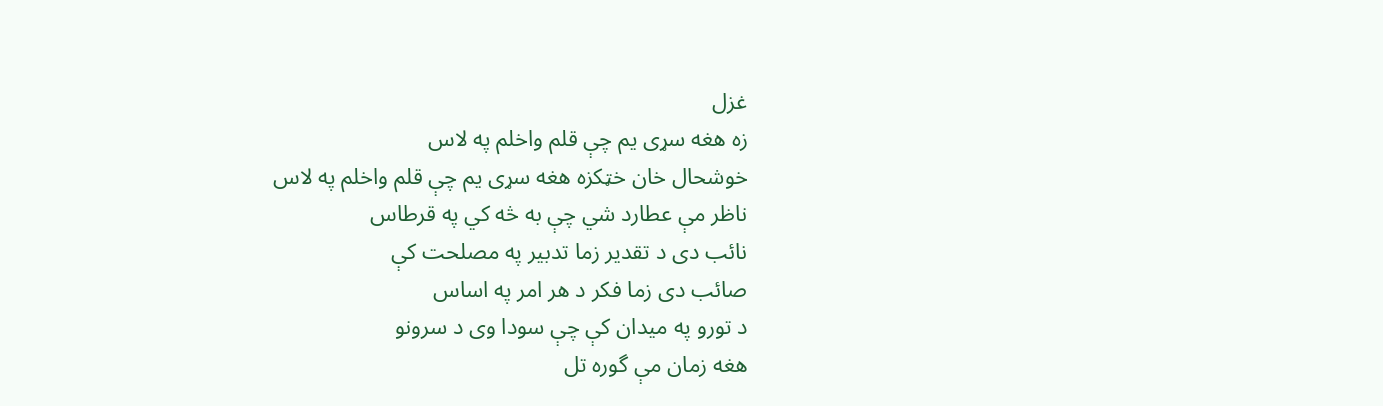غزل
زه هغه سړی يم چې قلم واخلم په لاس
خوشحال خان خټکزه هغه سړی يم چې قلم واخلم په لاس
ناظر مې عطارد شي چې به څه کي په قرطاس
نائب دی د تقدير زما تدبير په مصلحت کې
صائب دی زما فکر د هر امر په اساس
د تورو په ميدان کې چې سودا وی د سرونو
هغه زمان مې گوره تل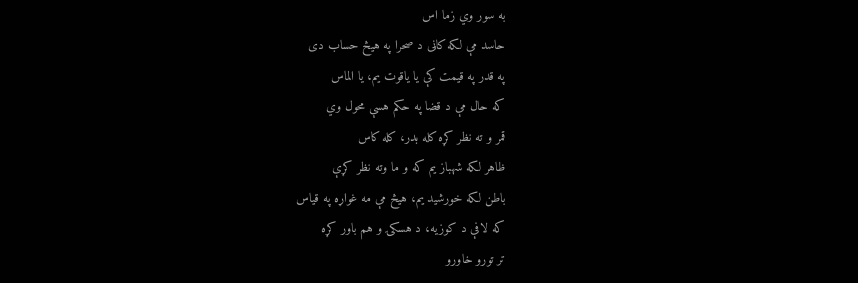به سور وي زما اس
حاسد مې لکه کاڼی د صحرا په هيڅ حساب دی
په قدر په قيمت کې يا ياقوت يم، يا الماس
که حال مې د قضا په حکم هسې محول وي
قمر و ته نظر کړه کله بدر، کله کاس
ظاهر لکه شهباز يم که و ما وته نظر کړې
باطن لکه خورشيد يم، هيڅ مې مه غواړه په قياس
که لافې د کوزيه، د هسکۍ و هم باور کړه
تر تورو خاورو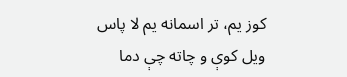کوز يم، تر اسمانه يم لا پاس
ويل کوې و چاته چې دما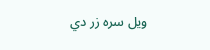ويل سره زر دي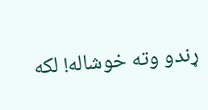ړندو وته خوشاله! لکه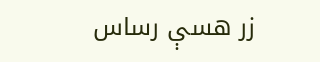زر هسې رساس